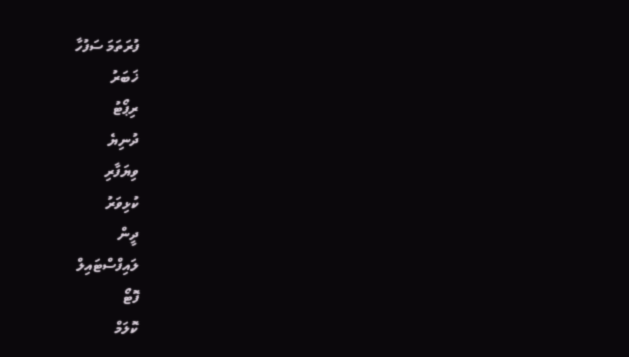ފުރަތަމަ ސަފުހާ
ޚަބަރު
ރިޕޯޓު
ދުނިޔެ
ވިޔަފާރި
ކުޅިވަރު
ދީން
ލައިފްސްޓައިލް
ފޮޓޯ
ކޮލަމް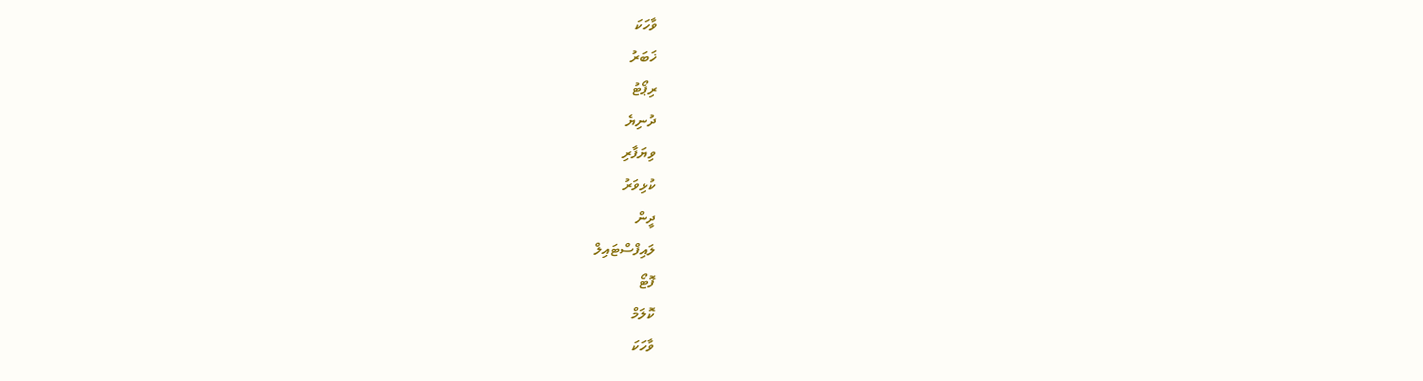ވާހަކަ
ޚަބަރު
ރިޕޯޓު
ދުނިޔެ
ވިޔަފާރި
ކުޅިވަރު
ދީން
ލައިފްސްޓައިލް
ފޮޓޯ
ކޮލަމް
ވާހަކަ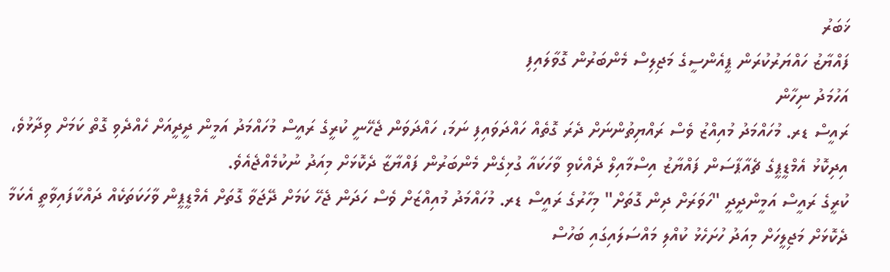ޚަބަރު
ފައްޔާޒު ހައްޔަރުކުރަން ޕީއެންސީގެ މަޖިލިސް މެންބަރުން ގޮވާލައިފި
އަހުމަދު ނިހާން
ރައީސް ޑރ. މުހައްމަދު މުއިއްޒު ވެސް ރައްޔިތުންނަށް ދެރަ ގޮތެއް ހައްދަވައިފި ނަމަ، ހައްދަވަން ޖެހޭނީ ކުރީގެ ރައީސް މުހައްމަދު އަމީން ދީދީއަށް ހެއްދެވި ގޮތް ކަމަށް ވިދާޅުވެ، އިދިކޮޅު އެމްޑީޕީގެ ޗެއާޕާސަން ފައްޔާޒު އިސްމާއިލް ދެއްކެވި ވާހަކައާ ގުޅިގެން މެންބަރުން ފައްޔާޒާ ދެކޮޅަށް މިއަދު ނުކުމެއްޖެއެވެ.
ކުރީގެ ރައީސް އަމީންދީދީ "ހަވަރަށް ދިން ގޮތަށް" މިހާރުގެ ރައީސް ޑރ. މުހައްމަދު މުއިއްޒަށް ވެސް ހަދަން ޖެހޭ ކަމަށް ދޭޖަވާ ގޮތަށް އެމްޑީޕީން ވާހަކަތަކެއް ދައްކާފައިވާތީ އެކަމާ ދެކޮޅަށް މަޖިލީހަށް މިއަދު ހުށަހެޅު ކުއްލި މައްސަލައިގައި ބަހުސް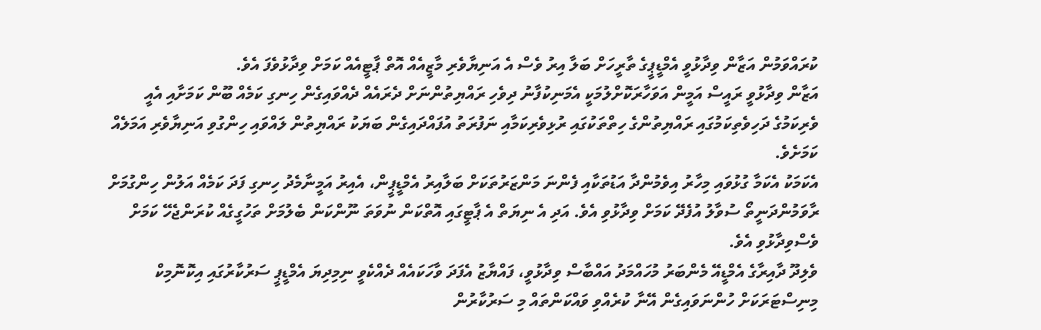ކުރައްވަމުން އަޒާން ވިދާޅުވީ އެމްޑީޕީގެ ތާރީހަށް ބަލާ އިރު ވެސް އެ އަނިޔާވެރި މާޒީއެއް އޮތް ޕާޓީއެއް ކަމަށް ވިދާޅުވެފަ އެވެ.
އަޒާން ވިދާޅުވީ ރައީސް އަމީން އަވަހާރަކޮށްލުމަކީ އެމަނިކުފާނު ދިވެހި ރައްޔިތުންނަށް ދެރައެއް ދެއްވައިގެން ހިނގި ކަމެއް ބޫން ކަމަށާއި އެއީ ވެރިކަމުގެ ދަހިވެތިކަމުގައި ރައްޔިތުންގެ ހިތްތަކުގައި ރުޅިވެރިކަމާއި ނަފުރަތު އުފައްދައިގެން ބަޔަކު ރައްޔިތުން ލައްވައި ހިންގުވި އަނިޔާވެރި އަމަލެއް ކަމަށެވެ.
އެކަމަކު އެކަމާ ގުޅުވައި މިހާރު އިވެމުންދާ އަޑުތަކާއި ފެންނަ މަންޒަރުތަކަށް ބަލާއިރު އެމްޑީޕީން، އެއިރު އަމީނާމެދު ހިނގި ފަދަ ކަމެއް އަލުން ހިންގުމަށް ރާވަމުންދަނީތޯ ސުވާލު އުފެދޭ ކަމަށް ވިދާޅުވި އެވެ. އަދި އެ ނިޔަތް އެ ޕާޓީގައި އޮތްކަން ނުވަތަ ނޫންކަން ބެލުމަށް ތަހުގީގެއް ކުރަންޖެހޭ ކަމަށް ވެސްވިދާޅުވި އެވެ.
ވެލިދޫ ދާއިރާގެ އެމްޑީއޭ މެންބަރު މުހައްމަދު އައްބާސް ވިދާޅުވީ، ފައްޔާޒު އެފަދަ ވާހަކައެއް ދެއްކެވީ ނިމިދިޔަ އެމްޑީޕީ ސަރުކާރުގައި އިކޮނޮމިކް މިނިސްޓަރަކަށް ހުންނަވައިގެން އޭނާ ކުރެއްވި ވައްކަންތައް މި ސަރުކާރުން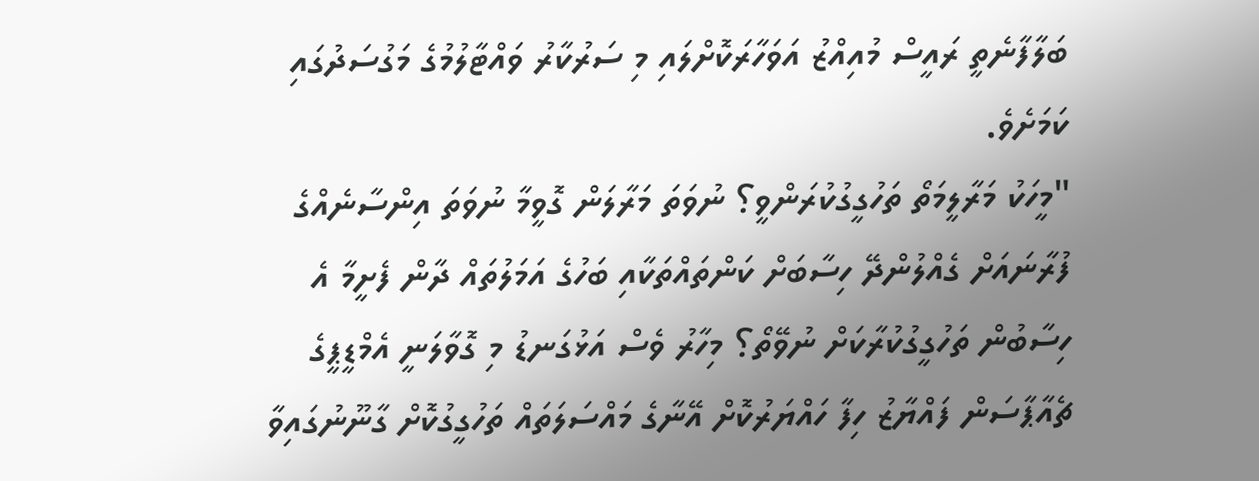ބަލާފާނެތީ ރައީސް މުއިއްޒު އަވަހާރަކޮށްލައި މި ސަރުކާރު ވައްޓާލުމުގެ މަގުސަދުގައި ކަމަށެވެ.
"މީހަކު މަރާލީމަތޯ ތަހުގީގުކުރަންވީ؟ ނުވަތަ މަރާލަން ގޮވީމާ ނުވަތަ އިންސާނެއްގެ ފުރާނައަށް ގެއްލުންދޭ ހިސާބަށް ކަންތައްތަކާއި ބަހުގެ އަމަލުތައް ދާން ފެށީމާ އެ ހިސާބުން ތަހުގީގުކުރާކަށް ނުވޭތޯ؟ މިހާރު ވެސް އަޅުގަނޑު މި ގޮވާލަނީ އެމްޑީޕީގެ ޗެއާޕާސަން ފައްޔާޒު ހިފާ ހައްޔަރުކޮށް އޭނާގެ މައްސަލަތައް ތަހުގީގުކޮށް ގާނޫނުގައިވާ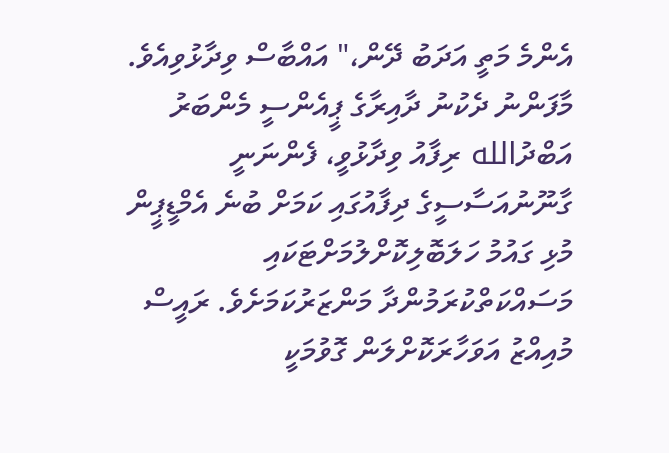އެންމެ މަތީ އަދަބު ދޭން،" އައްބާސް ވިދާޅުވިއެވެ.
މާފަންނު ދެކުނު ދާއިރާގެ ޕީއެންސީ މެންބަރު އަބްދުالله ރިފާއު ވިދާޅުވީ، ފެންނަނީ ގާނޫނުއަސާސީގެ ދިފާއުގައި ކަމަށް ބުނެ އެމްޑީޕީން މުޅި ގައުމު ހަލަބޮލިކޮށްލުމަށްޓަކައި މަސައްކަތްކުރަމުންދާ މަންޒަރުކަމަށެވެ. ރައީސް މުއިއްޒު އަވަހާރަކޮށްލަން ގޮވުމަކީ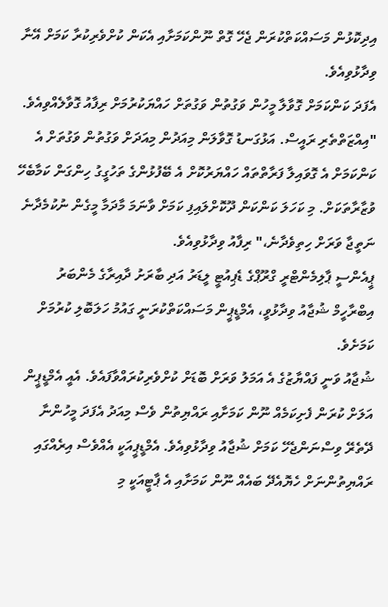އިދިކޮޅުން މަސައްކަތްކުރަން ޖެހޭ ގޮތް ނޫންކަމަށާއި އެކަން ކުށްވެރިކުރާ ކަމަށް އޭނާ ވިދާޅުވިއެވެ.
އެފަދަ ކަންކަމަށް ގޮވާލާ މީހުން ވަގުތުން ވަގުތަށް ހައްޔަކުރުމަށް ރިފާއު ގޮވާލެއްވިއެވެ.
"އިއްޒަތްތެރި ރައީސް. އަޅުގަނޑު ގޮވާލަން މިއަދުން މިއަދަށް ވަގުތުން ވަގުތަށް އެ ކަންކަމަށް އެ ގޮވައިލާ ފަރާތްތައް ހައްޔަރުކޮށް އެ ބޭފުޅުންގެ ތަހުގީގު ހިންގަން ކަމާބެހޭ ވުޒާރާތަކަށް. މި ކަހަލަ ކަންކަން ދޫކޮށްލައިފި ކަމަށް ވާނަމަ މާދަމާ މީގެން ނުކުމެދާނެ ނަތީޖާ ވަރަށް ހިތިވެދާނެ،" ރިފާއު ވިދާޅުވިއެވެ.
ޕީއެންސީ ޕާލިމެންޓްރީ ގްރޫޕްގެ ޑެޕިއުޓީ ލީޑަރު އަދި ބާރަށު ދާއިރާގެ މެންބަރު އިބްރާހީމް ޝުޖާއު ވިދާޅުވީ، އެމްޑީޕީން މަސައްކަތްކުރަނީ ގައުމު ހަލަބޮލި ކުރުމަށް ކަމަށެވެ.
ޝުޖާއު ވަނީ ފައްޔާޒުގެ އެ އަމަލު ވަރަށް ބޮޑަށް ކުށްވެރިކުރައްވާފައެވެ. އެއީ އެމްޑީޕީން އަލަށް ކުރަން ފެށިކަމެއް ނޫން ކަމަށާއި ރައްޔިތުން ވެސް މިއަދު އެފަދަ މީހުންނާ ދޭތެރޭ ވިސްނަންޖެހޭ ކަމަށް ޝުޖާއު ވިދާޅުވިއެވެ. އެމްޑީޕީއަކީ އެއްވެސް އިރެއްގައި ރައްޔިތުންނަށް ހެޔޮއެދޭ ބައެއް ނޫން ކަމަށާއި އެ ޕާޓީއަކީ މި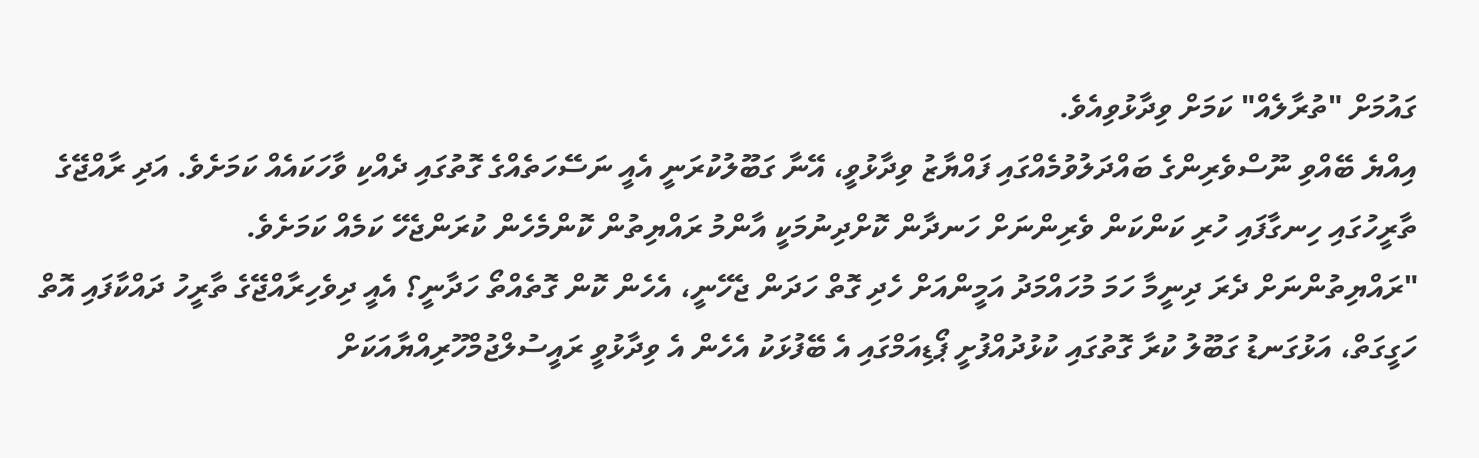ގައުމަށް "ތުރާލެއް" ކަމަށް ވިދާޅުވިއެވެ.
އިއްޔެ ބޭއްވި ނޫސްވެރިންގެ ބައްދަލުވުމެއްގައި ފައްޔާޒު ވިދާޅުވީ، އޭނާ ގަބޫލުކުރަނީ އެއީ ނަސޭހަތެއްގެ ގޮތުގައި ދެއްކި ވާހަކައެއް ކަމަށެވެ. އަދި ރާއްޖޭގެ ތާރީހުގައި ހިނގާފައި ހުރި ކަންކަން ވެރިންނަށް ހަނދާން ކޮށްދިނުމަކީ އާންމު ރައްޔިތުން ކޮންމެހެން ކުރަންޖެހޭ ކަމެއް ކަމަށެވެ.
"ރައްޔިތުންނަށް ދެރަ ދިނީމާ ހަމަ މުހައްމަދު އަމީންއަށް ހެދި ގޮތް ހަދަން ޖެހޭނީ، އެހެން ކޮން ގޮތެއްތޯ ހަދާނީ؟ އެއީ ދިވެހިރާއްޖޭގެ ތާރީހު ދައްކާފައި އޮތް ހަގީގަތް، އަޅުގަނޑު ގަބޫލު ކުރާ ގޮތުގައި ކުޅުދުއްފުށީ ޕޯޑިއަމްގައި އެ ބޭފުޅަކު އެހެން އެ ވިދާޅުވީ ރައީސުލްޖުމްހޫރިއްޔާއަކަށް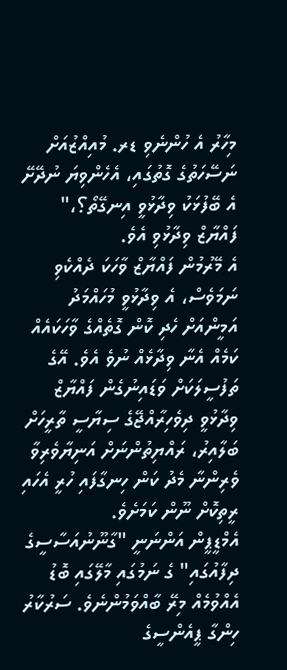މިހާރު އެ ހުންނެވި ޑރ. މުއިއްޒުއަށް ނަސޭހަތުގެ ގޮތުގައި، އެހެންވިޔަ ނުދޭށޭ އެ ބޭފުޅަކު ވިދާޅުވީ އިނގޭތޯ؟،" ފައްޔާޒް ވިދާޅުވި އެވެ.
އެ މޭރުމުން ފައްޔާޒް ވާހަކަ ދެއްކެވި ނަމަވެސް، އެ ވިދާޅުވީ މުހައްމަދު އަމީންއަށް ހެދި ކޮން ގޮތެއްގެ ވާހަކައެއް ކަމެއް އެނާ ވިދާޅެއް ނުވެ އެވެ. އޭގެ ތަފުސީލަކަށް ވަޑައިނުގެން ފައްޔާޒް ވިދާޅުވީ ދިވެހިރާއްޖޭގެ ސިޔާސީ ތާރީހަށް ބަލާއިރު، ރައްޔިތުންނަށް އަނިޔާވެރިވާ ވެރިންނާ މެދު ކަން ހިނގާފައި ހުރީ އެހައި ރީތިކޮށް ނޫން ކަމަށެވެ.
އެމްޑީޕީން އަންނަނީ "ގާނޫނުއަސާސީގެ ދިފާއުގައި" ގެ ނަމުގައި މާލޭގައި ބޮޑު އެއްވުމެއް މިރޭ ބާއްވަމުންނެވެ. ސަރުކާރު ހިންގާ ޕީއެންސީގެ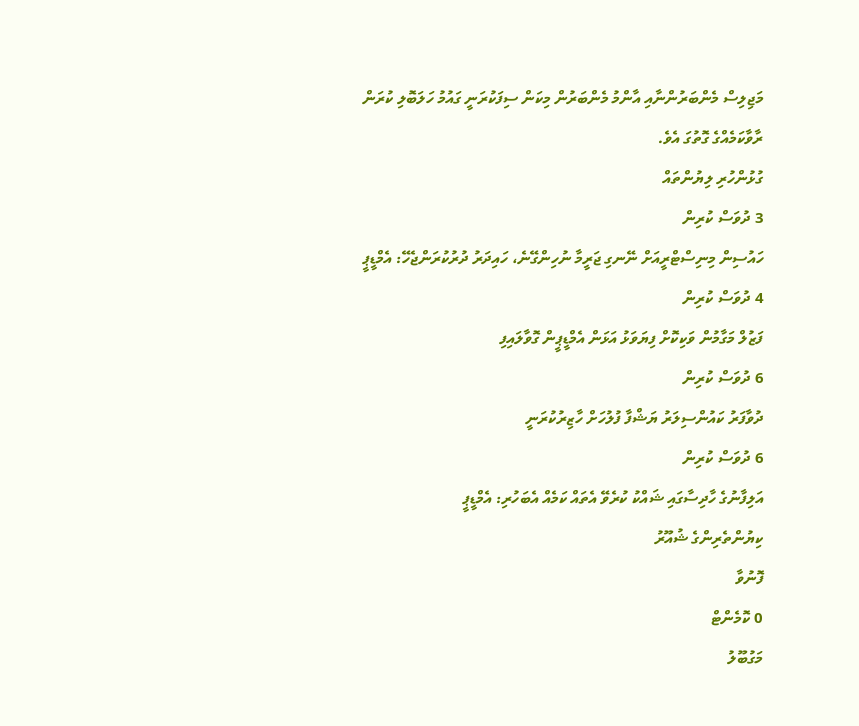މަޖިލިސް މެންބަރުންނާއި އާންމު މެންބަރުން މިކަން ސިފަކުރަނީ ގައުމު ހަލަބޮލި ކުރަން ރާވާކަމެއްގެ ގޮތުގަ އެވެ.
ގުޅުންހުރި ލިޔުންތައް
3 ދުވަސް ކުރިން
ހައުސިން މިނިސްޓްރީއަށް ނޭނގި ޖަރީމާ ނުހިންގޭނެ، ހައިދަރު ދުރުކުރަންޖެހޭ: އެމްޑީޕީ
4 ދުވަސް ކުރިން
ފަޒުލް މަގާމުން ވަކިކޮށް ފިޔަވަޅު އަޅަން އެމްޑީޕީން ގޮވާލައިފި
6 ދުވަސް ކުރިން
ދުވާފަރު ކައުންސިލަރު ޔަޝްފާ ފުލުހަށް ހާޒިރުކުރަނީ
6 ދުވަސް ކުރިން
އަލިފާނުގެ ހާދިސާގައި ޝައްކު ކުރެވޭ އެތައް ކަމެއް އެބަހުރި: އެމްޑީޕީ
ކިޔުންތެރިންގެ ޝުއޫރު
ފޮނުވާ
0 ކޮމެންޓް
މަގުބޫލު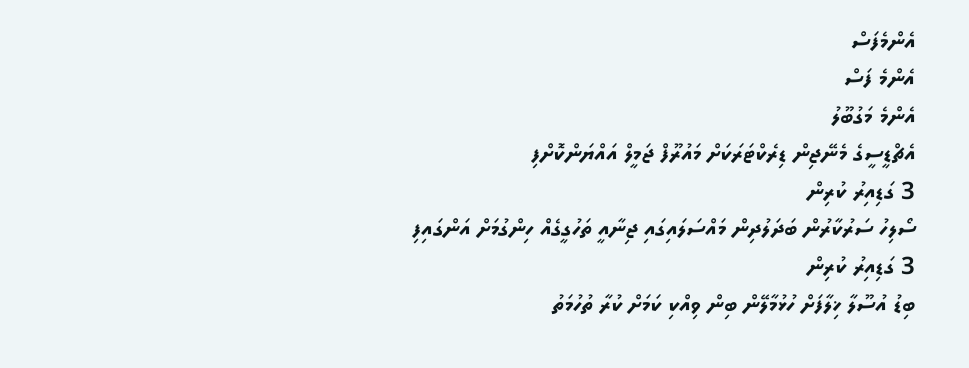އެންމެފަސް
އެންމެ ފަސް
އެންމެ މަގުބޫލު
އެޗްޑީސީގެ މެނޭޖިން ޑިރެކްޓަރަކަށް މައުރޫފް ޖަމީލް އައްޔަންކޮށްފި
3 ގަޑިއިރު ކުރިން
ސޯލިހު ސަރުކާރުން ބަދަލުދިން މައްސަލައިގައި ޖިނާއީ ތަހުގީގެއް ހިންގުމަށް އަންގައިފި
3 ގަޑިއިރު ކުރިން
ބިޑު އުސޫލާ ޚިލާފަށް ހުޅުމާލޭން ބިން ވިއްކި ކަމަށް ކުރާ ތުހުމަތު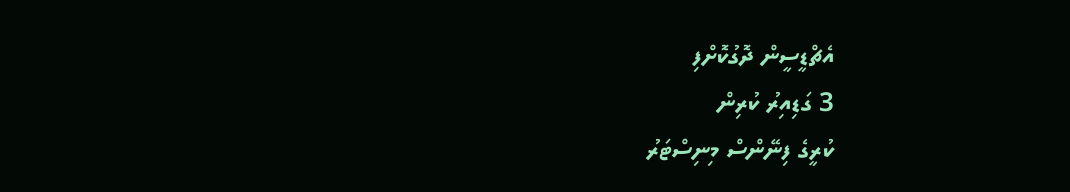އެޗްޑީސީން ދޮގުކޮށްފި
3 ގަޑިއިރު ކުރިން
ކުރީގެ ފިނޭންސް މިނިސްޓަރު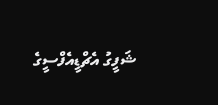ޝަފީގު އެޗްޑީއެފްސީގެ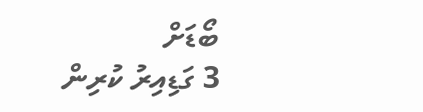ބޯޑަށް
3 ގަޑިއިރު ކުރިން